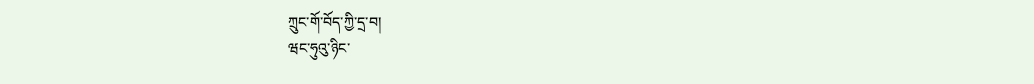ཀྲུང་གོ་བོད་ཀྱི་དྲ་བ།
ཝང་ཧུའུ་ཉིང་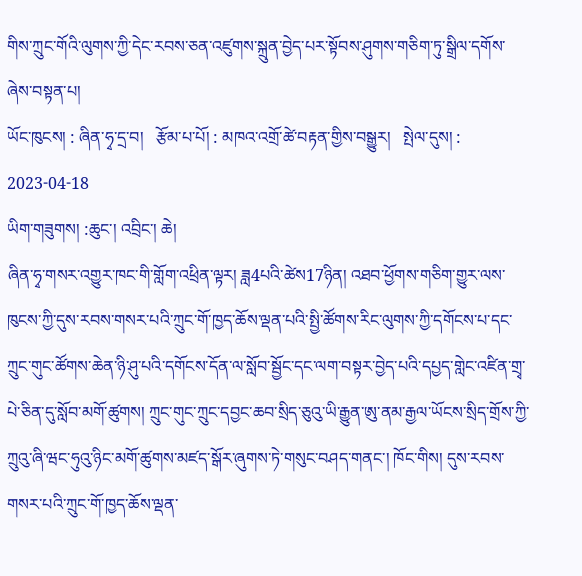གིས་ཀྲུང་གོའི་ལུགས་ཀྱི་དེང་རབས་ཅན་འཛུགས་སྐྲུན་བྱེད་པར་སྟོབས་ཤུགས་གཅིག་ཏུ་སྒྲིལ་དགོས་ཞེས་བསྟན་པ།
ཡོང་ཁུངས། : ཞིན་ཧྭ་དྲ་བ།   རྩོམ་པ་པོ། : མཁའ་འགྲོ་ཚེ་བརྟན་གྱིས་བསྒྱུར།   སྤེལ་དུས། : 2023-04-18
ཡིག་གཟུགས། :ཆུང་། འབྲིང་། ཆེ།
ཞིན་ཧྭ་གསར་འགྱུར་ཁང་གི་གློག་འཕྲིན་ལྟར། ཟླ4པའི་ཚེས17ཉིན། འཐབ་ཕྱོགས་གཅིག་གྱུར་ལས་ཁུངས་ཀྱི་དུས་རབས་གསར་པའི་ཀྲུང་གོ་ཁྱད་ཆོས་ལྡན་པའི་སྤྱི་ཚོགས་རིང་ལུགས་ཀྱི་དགོངས་པ་དང་ཀྲུང་གུང་ཚོགས་ཆེན་ཉི་ཤུ་པའི་དགོངས་དོན་ལ་སློབ་སྦྱོང་དང་ལག་བསྟར་བྱེད་པའི་དཔྱད་གླེང་འཛིན་གྲྭ་པེ་ཅིན་དུ་སློབ་མགོ་ཚུགས། ཀྲུང་གུང་ཀྲུང་དབྱང་ཆབ་སྲིད་ཅུའུ་ཡི་རྒྱུན་ཨུ་ནམ་རྒྱལ་ཡོངས་སྲིད་གྲོས་ཀྱི་ཀྲུའུ་ཞི་ཝང་ཧུའུ་ཉིང་མགོ་ཚུགས་མཛད་སྒོར་ཞུགས་ཏེ་གསུང་བཤད་གནང་། ཁོང་གིས། དུས་རབས་གསར་པའི་ཀྲུང་གོ་ཁྱད་ཆོས་ལྡན་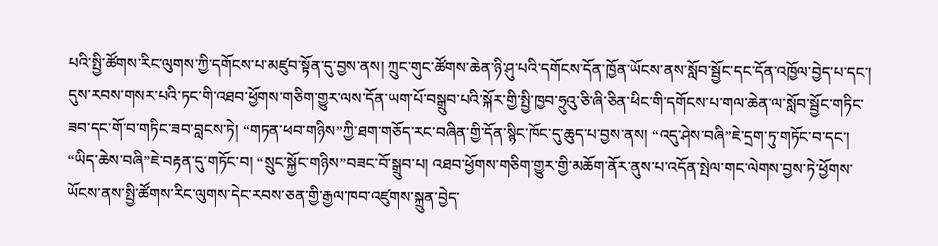པའི་སྤྱི་ཚོགས་རིང་ལུགས་ཀྱི་དགོངས་པ་མཛུབ་སྟོན་དུ་བྱས་ནས། ཀྲུང་གུང་ཚོགས་ཆེན་ཉི་ཤུ་པའི་དགོངས་དོན་ཁྱོན་ཡོངས་ནས་སློབ་སྦྱོང་དང་དོན་འཁྱོལ་བྱེད་པ་དང་། དུས་རབས་གསར་པའི་ཏང་གི་འཐབ་ཕྱོགས་གཅིག་གྱུར་ལས་དོན་ཡག་པོ་བསྒྲུབ་པའི་སྐོར་གྱི་སྤྱི་ཁྱབ་ཧྲུའུ་ཅི་ཞི་ཅིན་ཕིང་གི་དགོངས་པ་གལ་ཆེན་ལ་སློབ་སྦྱོང་གཏིང་ཟབ་དང་གོ་བ་གཏིང་ཟབ་བླངས་ཏེ། “གཏན་ཕབ་གཉིས”ཀྱི་ཐག་གཅོད་རང་བཞིན་གྱི་དོན་སྙིང་ཁོང་དུ་ཆུད་པ་བྱས་ནས། “འདུ་ཤེས་བཞི”ཇེ་དྲག་ཏུ་གཏོང་བ་དང་། “ཡིད་ཆེས་བཞི”ཇེ་བརྟན་དུ་གཏོང་བ། “སྲུང་སྐྱོང་གཉིས”བཟང་བོ་སྒྲུབ་པ། འཐབ་ཕྱོགས་གཅིག་གྱུར་གྱི་མཆོག་ནོར་ནུས་པ་འདོན་སྤེལ་གང་ལེགས་བྱས་ཏེ་ཕྱོགས་ཡོངས་ནས་སྤྱི་ཚོགས་རིང་ལུགས་དེང་རབས་ཅན་གྱི་རྒྱལ་ཁབ་འཛུགས་སྐྲུན་བྱེད་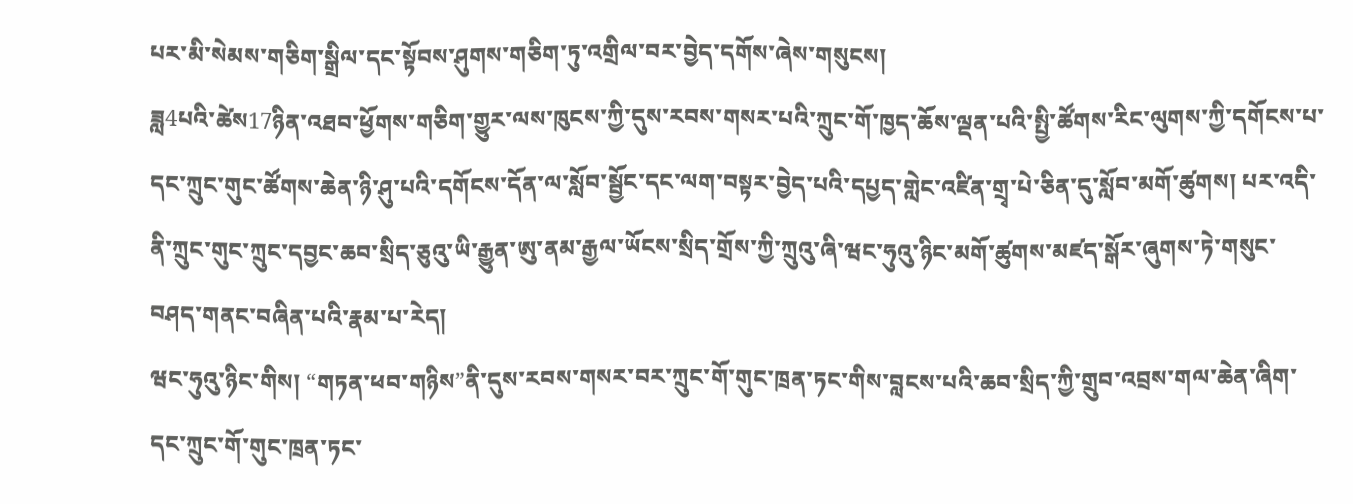པར་མི་སེམས་གཅིག་སྒྲིལ་དང་སྟོབས་ཤུགས་གཅིག་ཏུ་འགྲིལ་བར་བྱེད་དགོས་ཞེས་གསུངས།
ཟླ4པའི་ཚེས17ཉིན་འཐབ་ཕྱོགས་གཅིག་གྱུར་ལས་ཁུངས་ཀྱི་དུས་རབས་གསར་པའི་ཀྲུང་གོ་ཁྱད་ཆོས་ལྡན་པའི་སྤྱི་ཚོགས་རིང་ལུགས་ཀྱི་དགོངས་པ་དང་ཀྲུང་གུང་ཚོགས་ཆེན་ཉི་ཤུ་པའི་དགོངས་དོན་ལ་སློབ་སྦྱོང་དང་ལག་བསྟར་བྱེད་པའི་དཔྱད་གླེང་འཛིན་གྲྭ་པེ་ཅིན་དུ་སློབ་མགོ་ཚུགས། པར་འདི་ནི་ཀྲུང་གུང་ཀྲུང་དབྱང་ཆབ་སྲིད་ཅུའུ་ཡི་རྒྱུན་ཨུ་ནམ་རྒྱལ་ཡོངས་སྲིད་གྲོས་ཀྱི་ཀྲུའུ་ཞི་ཝང་ཧུའུ་ཉིང་མགོ་ཚུགས་མཛད་སྒོར་ཞུགས་ཏེ་གསུང་བཤད་གནང་བཞིན་པའི་རྣམ་པ་རེད།
ཝང་ཧུའུ་ཉིང་གིས། “གཏན་ཕབ་གཉིས”ནི་དུས་རབས་གསར་བར་ཀྲུང་གོ་གུང་ཁྲན་ཏང་གིས་བླངས་པའི་ཆབ་སྲིད་ཀྱི་གྲུབ་འབྲས་གལ་ཆེན་ཞིག་དང་ཀྲུང་གོ་གུང་ཁྲན་ཏང་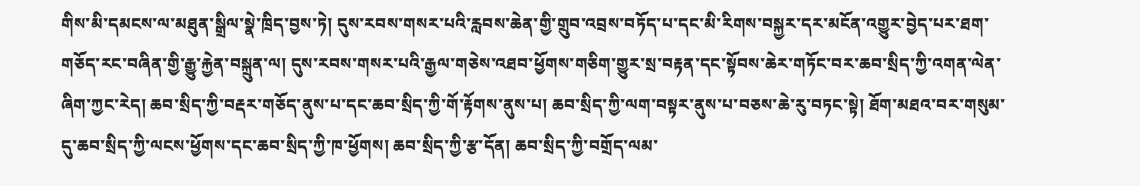གིས་མི་དམངས་ལ་མཐུན་སྒྲིལ་སྣེ་ཁྲིད་བྱས་ཏེ། དུས་རབས་གསར་པའི་རླབས་ཆེན་གྱི་གྲུབ་འབྲས་བཏོད་པ་དང་མི་རིགས་བསྐྱར་དར་མངོན་འགྱུར་བྱེད་པར་ཐག་གཅོད་རང་བཞིན་གྱི་རྒྱུ་རྐྱེན་བསྐྲུན་ལ། དུས་རབས་གསར་པའི་རྒྱལ་གཅེས་འཐབ་ཕྱོགས་གཅིག་གྱུར་སྲ་བརྟན་དང་སྟོབས་ཆེར་གཏོང་བར་ཆབ་སྲིད་ཀྱི་འགན་ལེན་ཞིག་ཀྱང་རེད། ཆབ་སྲིད་ཀྱི་བརྡར་གཅོད་ནུས་པ་དང་ཆབ་སྲིད་ཀྱི་གོ་རྟོགས་ནུས་པ། ཆབ་སྲིད་ཀྱི་ལག་བསྟར་ནུས་པ་བཅས་ཆེ་རུ་བཏང་སྟེ། ཐོག་མཐའ་བར་གསུམ་དུ་ཆབ་སྲིད་ཀྱི་ལངས་ཕྱོགས་དང་ཆབ་སྲིད་ཀྱི་ཁ་ཕྱོགས། ཆབ་སྲིད་ཀྱི་རྩ་དོན། ཆབ་སྲིད་ཀྱི་བགྲོད་ལམ་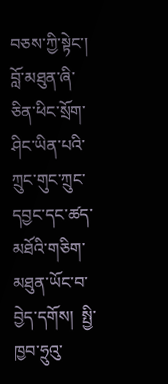བཅས་ཀྱི་སྟེང་། བློ་མཐུན་ཞི་ཅིན་ཕིང་སྲོག་ཤིང་ཡིན་པའི་ཀྲུང་གུང་ཀྲུང་དབྱང་དང་ཚད་མཐོའི་གཅིག་མཐུན་ཡོང་བ་བྱེད་དགོས།  སྤྱི་ཁྱབ་ཧྲུའུ་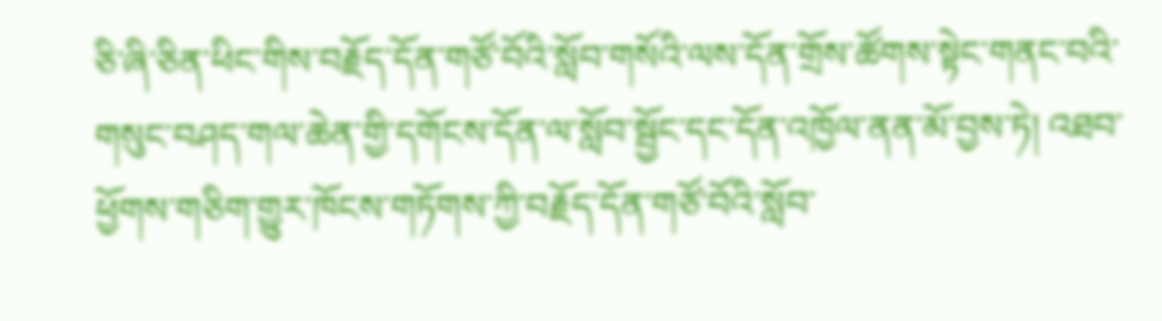ཅི་ཞི་ཅིན་ཕིང་གིས་བརྗོད་དོན་གཙོ་བོའི་སློབ་གསོའི་ལས་དོན་གྲོས་ཚོགས་སྟེང་གནང་བའི་གསུང་བཤད་གལ་ཆེན་གྱི་དགོངས་དོན་ལ་སློབ་སྦྱོང་དང་དོན་འཁྱོལ་ནན་མོ་བྱས་ཏེ། འཐབ་ཕྱོགས་གཅིག་གྱུར་ཁོངས་གཏོགས་ཀྱི་བརྗོད་དོན་གཙོ་བོའི་སློབ་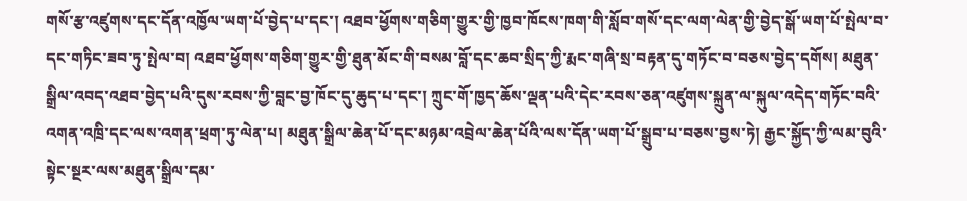གསོ་རྩ་འཛུགས་དང་དོན་འཁྱོལ་ཡག་པོ་བྱེད་པ་དང་། འཐབ་ཕྱོགས་གཅིག་གྱུར་གྱི་ཁྱབ་ཁོངས་ཁག་གི་སློབ་གསོ་དང་ལག་ལེན་གྱི་བྱེད་སྒོ་ཡག་པོ་སྤེལ་བ་དང་གཏིང་ཟབ་ཏུ་སྤེལ་བ། འཐབ་ཕྱོགས་གཅིག་གྱུར་གྱི་ཐུན་མོང་གི་བསམ་བློ་དང་ཆབ་སྲིད་ཀྱི་རྨང་གཞི་སྲ་བརྟན་དུ་གཏོང་བ་བཅས་བྱེད་དགོས། མཐུན་སྒྲིལ་འབད་འཐབ་བྱེད་པའི་དུས་རབས་ཀྱི་བླང་བྱ་ཁོང་དུ་ཆུད་པ་དང་། ཀྲུང་གོ་ཁྱད་ཆོས་ལྡན་པའི་དེང་རབས་ཅན་འཛུགས་སྐྲུན་ལ་སྐུལ་འདེད་གཏོང་བའི་འགན་འཁྲི་དང་ལས་འགན་ཕྲག་ཏུ་ལེན་པ། མཐུན་སྒྲིལ་ཆེན་པོ་དང་མཉམ་འབྲེལ་ཆེན་པོའི་ལས་དོན་ཡག་པོ་སྒྲུབ་པ་བཅས་བྱས་ཏེ། རྒྱང་སྐྱོད་ཀྱི་ལམ་བུའི་སྟེང་སྔར་ལས་མཐུན་སྒྲིལ་དམ་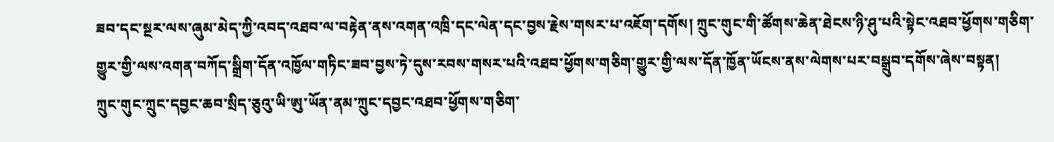ཟབ་དང་སྔར་ལས་ཞུམ་མེད་ཀྱི་འབད་འཐབ་ལ་བརྟེན་ནས་འགན་འཁྲི་དང་ལེན་དང་བྱས་རྗེས་གསར་པ་འཇོག་དགོས། ཀྲུང་གུང་གི་ཚོགས་ཆེན་ཐེངས་ཉི་ཤུ་པའི་སྟེང་འཐབ་ཕྱོགས་གཅིག་གྱུར་གྱི་ལས་འགན་བཀོད་སྒྲིག་དོན་འཁྱོལ་གཏིང་ཟབ་བྱས་ཏེ་དུས་རབས་གསར་པའི་འཐབ་ཕྱོགས་གཅིག་གྱུར་གྱི་ལས་དོན་ཁྱོན་ཡོངས་ནས་ལེགས་པར་བསྒྲུབ་དགོས་ཞེས་བསྟན།
ཀྲུང་གུང་ཀྲུང་དབྱང་ཆབ་སྲིད་ཅུའུ་ཡི་ཨུ་ཡོན་ནམ་ཀྲུང་དབྱང་འཐབ་ཕྱོགས་གཅིག་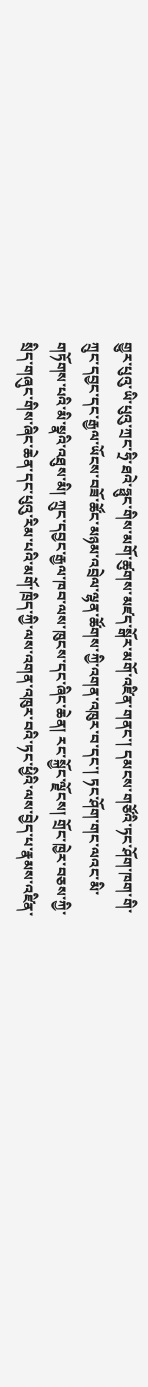གྱུར་པུའུ་ཡི་པུའུ་ཀྲང་ཧྲི་ཐའེ་ཧྥུང་གིས་མགོ་ཚུགས་མཛད་སྒོར་མགོ་འཛིན་གནང་། དམངས་གཙོའི་ཏང་ཤོག་ཁག་གི་ཀྲུང་དབྱང་དང་རྒྱལ་ཡོངས་བཟོ་ཚོང་མཉམ་འབྲེལ་ལྷན་ཚོགས་ཀྱི་འགན་འཁུར་བ་དང་། ཏང་ཤོག་གང་ལའང་མི་གཏོགས་པའི་མི་སྣའི་འཐུས་མི། ཀྲུང་དབྱང་རྒྱལ་ཁབ་ལས་ཁུངས་དང་ཞིང་ཆེན། རང་སྐྱོང་ལྗོངས། གྲོང་ཁྱེར་བཅས་ཀྱི་སྲིད་གཞུང་གིས་ཞིང་ཆེན་དང་པུའུ་རིམ་པའི་མགོ་ཁྲིད་ཀྱི་ལས་འགན་འཁུར་བའི་ཏང་ཕྱིའི་ལས་བྱེད་པ་རྣམས་འཛིན་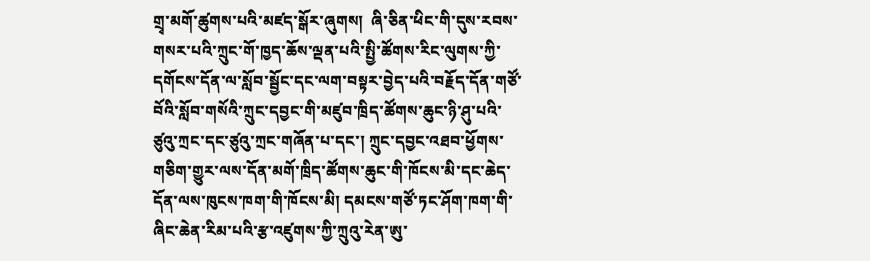གྲྭ་མགོ་ཚུགས་པའི་མཛད་སྒོར་ཞུགས།  ཞི་ཅིན་ཕིང་གི་དུས་རབས་གསར་པའི་ཀྲུང་གོ་ཁྱད་ཆོས་ལྡན་པའི་སྤྱི་ཚོགས་རིང་ལུགས་ཀྱི་དགོངས་དོན་ལ་སློབ་སྦྱོང་དང་ལག་བསྟར་བྱེད་པའི་བརྗོད་དོན་གཙོ་བོའི་སློབ་གསོའི་ཀྲུང་དབྱང་གི་མཛུབ་ཁྲིད་ཚོགས་ཆུང་ཉི་ཤུ་པའི་ཙུའུ་ཀྲང་དང་ཙུའུ་ཀྲང་གཞོན་པ་དང་། ཀྲུང་དབྱང་འཐབ་ཕྱོགས་གཅིག་གྱུར་ལས་དོན་མགོ་ཁྲིད་ཚོགས་ཆུང་གི་ཁོངས་མི་དང་ཆེད་དོན་ལས་ཁུངས་ཁག་གི་ཁོངས་མི། དམངས་གཙོ་ཏང་ཤོག་ཁག་གི་ཞིང་ཆེན་རིམ་པའི་རྩ་འཛུགས་ཀྱི་ཀྲུའུ་རེན་ཨུ་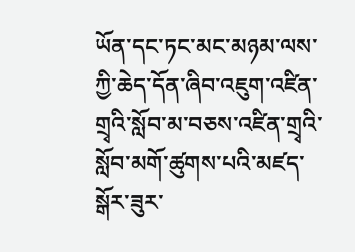ཡོན་དང་ཏང་མང་མཉམ་ལས་ཀྱི་ཆེད་དོན་ཞིབ་འཇུག་འཛིན་གྲྭའི་སློབ་མ་བཅས་འཛིན་གྲྭའི་སློབ་མགོ་ཚུགས་པའི་མཛད་སྒོར་ཟུར་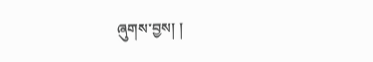ཞུགས་བྱས། །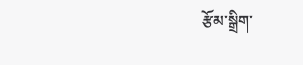རྩོམ་སྒྲིག་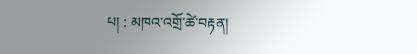པ། : མཁའ་འགྲོ་ཚེ་བརྟན།